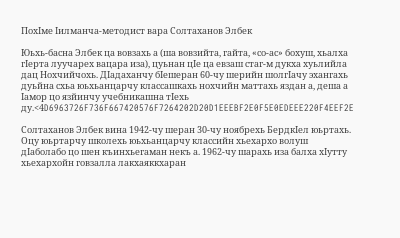ПохIме Iилманча-методист вара Солтаханов Элбек

Юьхь-басна Элбек ца вовзахь а (ша вовзийта, гайта, «со-ас» бохуш, хьалха гIерта луучарех вацара иза), цуьнан цIе ца евзаш стаг-м дукха хуьлийла дац Нохчийчохь. ДIадаханчу бIешеран 60-чу шерийн шолгIачу эхангахь дуьйна схьа юьхьанцарчу классашкахь нохчийн маттахь яздан а, деша а Iамор цо язйинчу учебникашна тIехь ду.<4D6963726F736F667420576F7264202D20D1EEEBF2E0F5E0EDEEE220F4EEF2E

Солтаханов Элбек вина 1942-чу шеран 30-чу ноябрехь БердкIел юьртахь. Оцу юьртарчу школехь юьхьанцарчу классийн хьехархо волуш дIаболабо цо шен къинхьегаман некъ а. 1962-чу шарахь иза балха хIутту хьехархойн говзалла лакхаяккхаран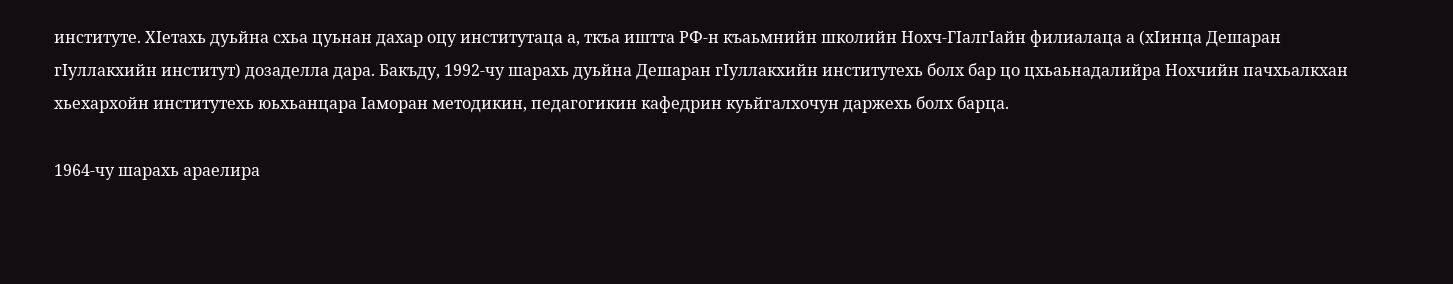институте. ХIетахь дуьйна схьа цуьнан дахар оцу институтаца а, ткъа иштта РФ-н къаьмнийн школийн Нохч-ГIалгIайн филиалаца а (хIинца Дешаран гIуллакхийн институт) дозаделла дара. Бакъду, 1992-чу шарахь дуьйна Дешаран гIуллакхийн институтехь болх бар цо цхьаьнадалийра Нохчийн пачхьалкхан хьехархойн институтехь юьхьанцара Iаморан методикин, педагогикин кафедрин куьйгалхочун даржехь болх барца.

1964-чу шарахь араелира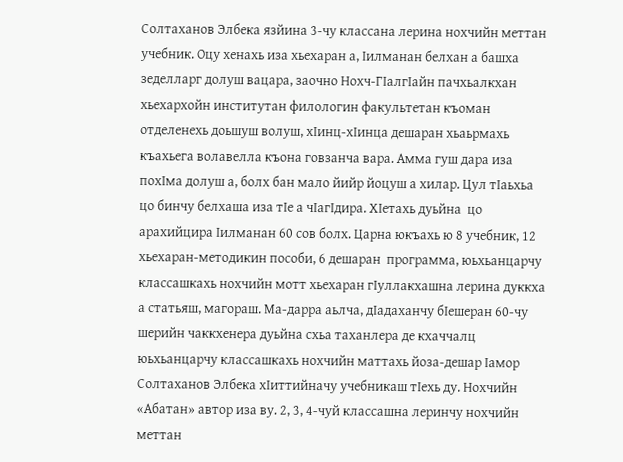Солтаханов Элбека язйина 3-чу классана лерина нохчийн меттан учебник. Оцу хенахь иза хьехаран а, Iилманан белхан а башха зеделларг долуш вацара, заочно Нохч-ГIалгIайн пачхьалкхан хьехархойн институтан филологин факультетан къоман отделенехь доьшуш волуш, хIинц-хIинца дешаран хьаьрмахь къахьега волавелла къона говзанча вара. Амма гуш дара иза похIма долуш а, болх бан мало йийр йоцуш а хилар. Цул тIаьхьа цо бинчу белхаша иза тIе а чIагIдира. ХIетахь дуьйна  цо арахийцира Iилманан 60 сов болх. Царна юкъахь ю 8 учебник, 12 хьехаран-методикин пособи, 6 дешаран  программа, юьхьанцарчу классашкахь нохчийн мотт хьехаран гIуллакхашна лерина дуккха а статьяш, магораш. Ма-дарра аьлча, дIадаханчу бIешеран 60-чу шерийн чаккхенера дуьйна схьа таханлера де кхаччалц юьхьанцарчу классашкахь нохчийн маттахь йоза-дешар Iамор Солтаханов Элбека хIиттийначу учебникаш тIехь ду. Нохчийн «Абатан» автор иза ву. 2, 3, 4-чуй классашна леринчу нохчийн меттан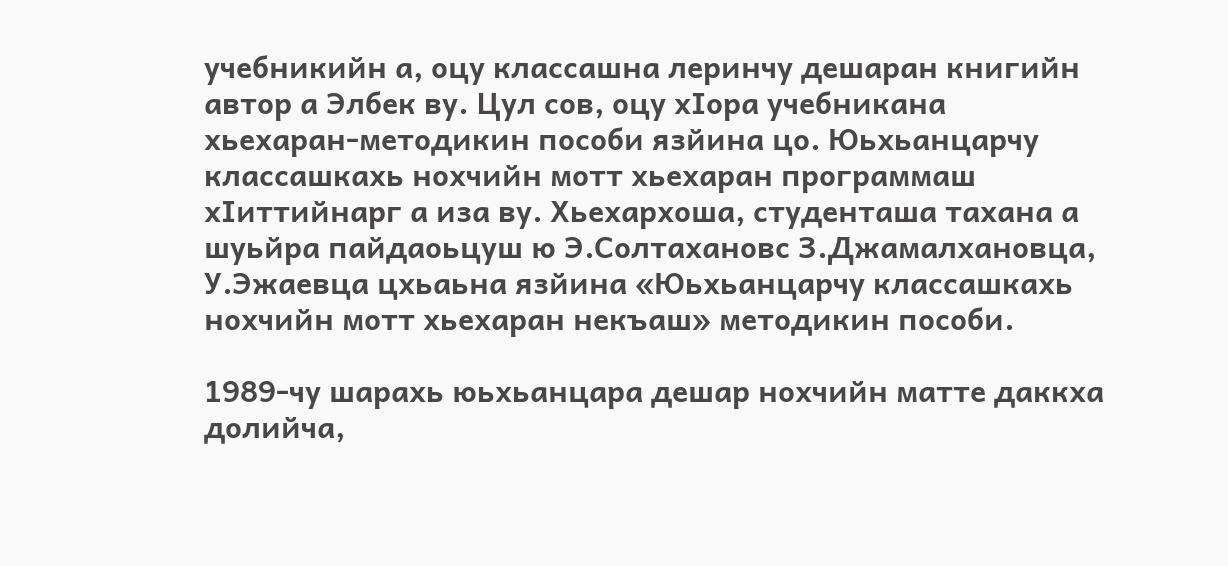учебникийн а, оцу классашна леринчу дешаран книгийн автор а Элбек ву. Цул сов, оцу хIора учебникана хьехаран-методикин пособи язйина цо. Юьхьанцарчу классашкахь нохчийн мотт хьехаран программаш хIиттийнарг а иза ву. Хьехархоша, студенташа тахана а шуьйра пайдаоьцуш ю Э.Солтахановс З.Джамалхановца, У.Эжаевца цхьаьна язйина «Юьхьанцарчу классашкахь нохчийн мотт хьехаран некъаш» методикин пособи.

1989-чу шарахь юьхьанцара дешар нохчийн матте даккха долийча,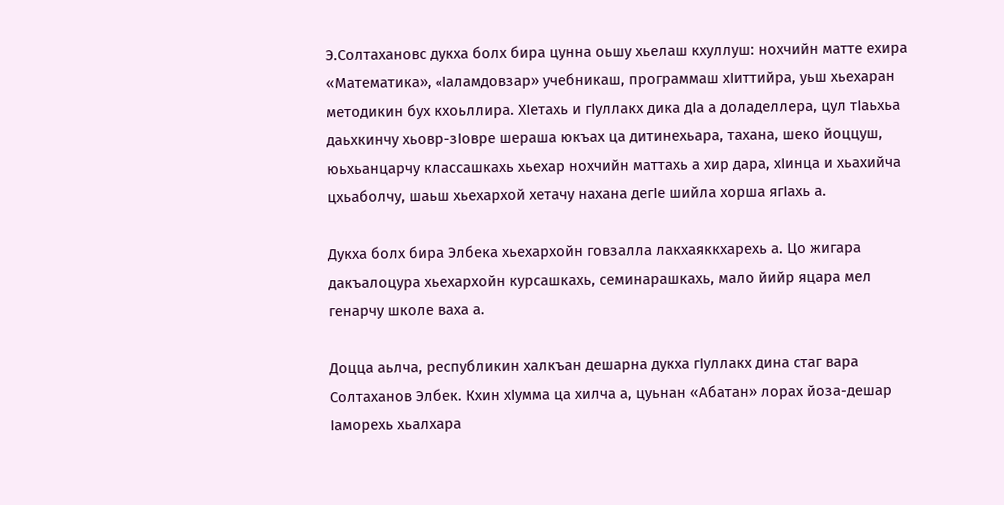Э.Солтахановс дукха болх бира цунна оьшу хьелаш кхуллуш: нохчийн матте ехира «Математика», «Iаламдовзар» учебникаш, программаш хIиттийра, уьш хьехаран методикин бух кхоьллира. ХIетахь и гIуллакх дика дIа а доладеллера, цул тIаьхьа даьхкинчу хьовр-зIовре шераша юкъах ца дитинехьара, тахана, шеко йоццуш, юьхьанцарчу классашкахь хьехар нохчийн маттахь а хир дара, хIинца и хьахийча цхьаболчу, шаьш хьехархой хетачу нахана дегIе шийла хорша ягIахь а.

Дукха болх бира Элбека хьехархойн говзалла лакхаяккхарехь а. Цо жигара дакъалоцура хьехархойн курсашкахь, семинарашкахь, мало йийр яцара мел генарчу школе ваха а.

Доцца аьлча, республикин халкъан дешарна дукха гIуллакх дина стаг вара Солтаханов Элбек. Кхин хIумма ца хилча а, цуьнан «Абатан» лорах йоза-дешар Iаморехь хьалхара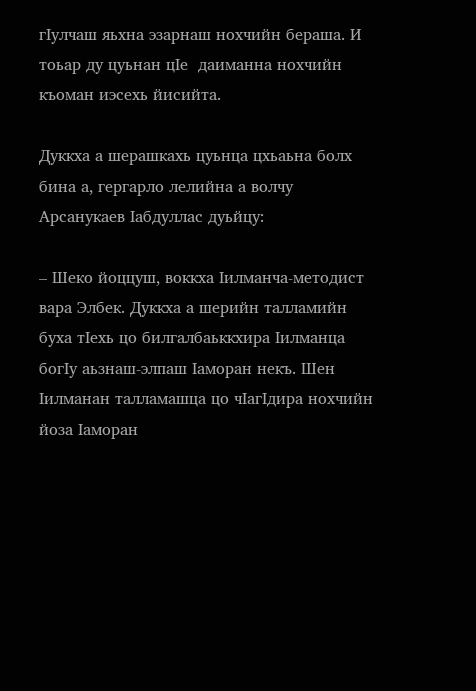гIулчаш яьхна эзарнаш нохчийн бераша. И тоьар ду цуьнан цIе  даиманна нохчийн къоман иэсехь йисийта.

Дуккха а шерашкахь цуьнца цхьаьна болх бина а, гергарло лелийна а волчу Арсанукаев Iабдуллас дуьйцу:

– Шеко йоццуш, воккха Iилманча-методист вара Элбек. Дуккха а шерийн талламийн буха тIехь цо билгалбаьккхира Iилманца  богIу аьзнаш-элпаш Iаморан некъ. Шен Iилманан талламашца цо чIагIдира нохчийн йоза Iаморан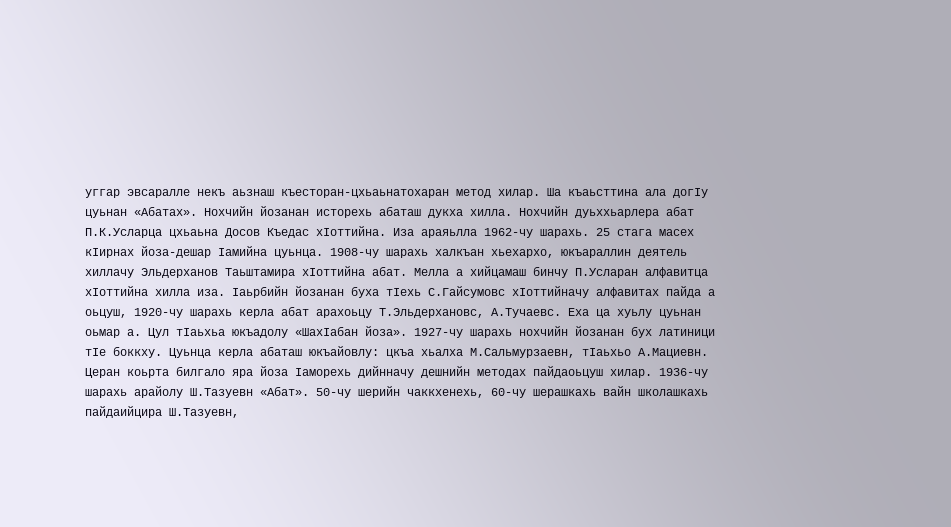уггар эвсаралле некъ аьзнаш къесторан-цхьаьнатохаран метод хилар. Ша къаьсттина ала догIу цуьнан «Абатах». Нохчийн йозанан исторехь абаташ дукха хилла. Нохчийн дуьххьарлера абат П.К.Усларца цхьаьна Досов Къедас хIоттийна. Иза араяьлла 1962-чу шарахь. 25 стага масех кIирнах йоза-дешар Iамийна цуьнца. 1908-чу шарахь халкъан хьехархо, юкъараллин деятель хиллачу Эльдерханов Таьштамира хIоттийна абат. Мелла а хийцамаш бинчу П.Усларан алфавитца хIоттийна хилла иза. Iаьрбийн йозанан буха тIехь С.Гайсумовс хIоттийначу алфавитах пайда а оьцуш, 1920-чу шарахь керла абат арахоьцу Т.Эльдерхановс, А.Тучаевс. Еха ца хуьлу цуьнан оьмар а. Цул тIаьхьа юкъадолу «ШахIабан йоза». 1927-чу шарахь нохчийн йозанан бух латиници тIе боккху. Цуьнца керла абаташ юкъайовлу: цкъа хьалха М.Сальмурзаевн, тIаьхьо А.Мациевн. Церан коьрта билгало яра йоза Iаморехь дийнначу дешнийн методах пайдаоьцуш хилар. 1936-чу шарахь арайолу Ш.Тазуевн «Абат». 50-чу шерийн чаккхенехь, 60-чу шерашкахь вайн школашкахь пайдаийцира Ш.Тазуевн,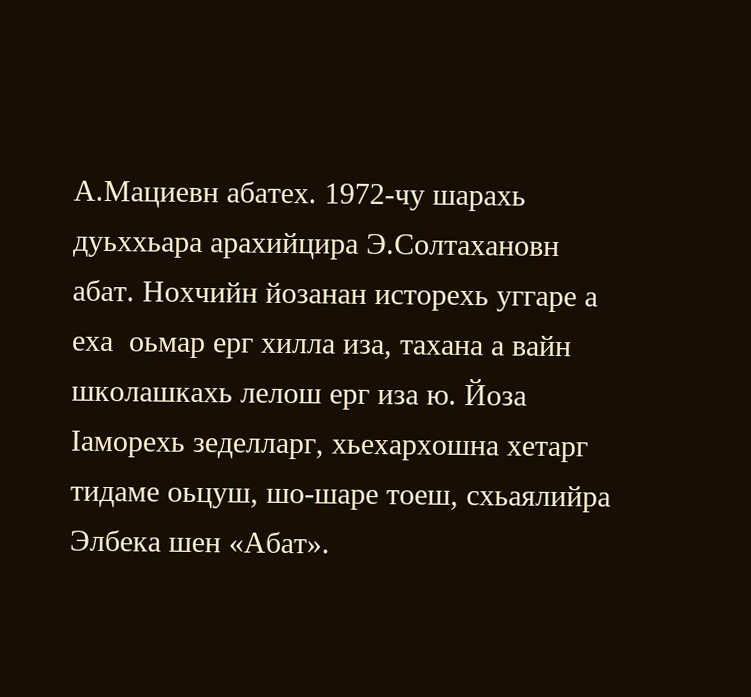А.Мациевн абатех. 1972-чу шарахь дуьххьара арахийцира Э.Солтахановн абат. Нохчийн йозанан исторехь уггаре а еха  оьмар ерг хилла иза, тахана а вайн школашкахь лелош ерг иза ю. Йоза Iаморехь зеделларг, хьехархошна хетарг тидаме оьцуш, шо-шаре тоеш, схьаялийра Элбека шен «Абат».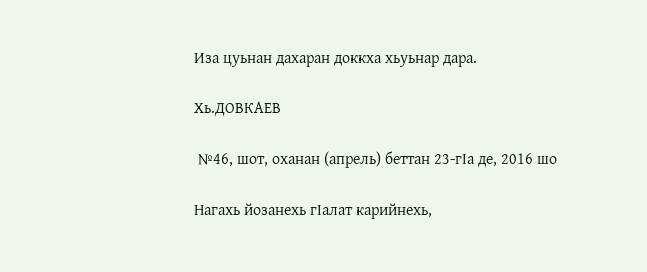Иза цуьнан дахаран доккха хьуьнар дара.

Хь.ДОВКАЕВ

 №46, шот, оханан (апрель) беттан 23-гIа де, 2016 шо

Нагахь йозанехь гIалат карийнехь,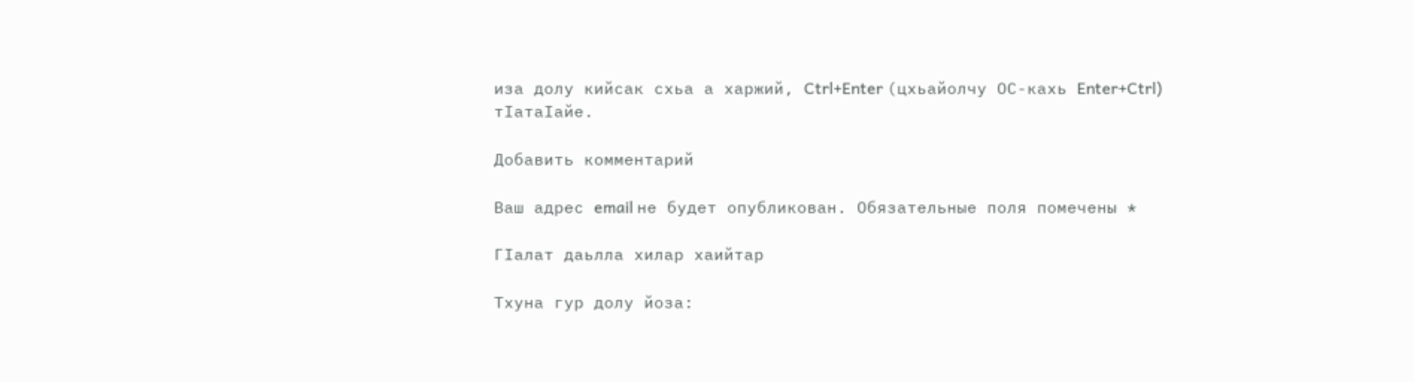иза долу кийсак схьа а харжий, Ctrl+Enter (цхьайолчу ОС-кахь Enter+Ctrl) тIатаIайе.

Добавить комментарий

Ваш адрес email не будет опубликован. Обязательные поля помечены *

ГIалат даьлла хилар хаийтар

Тхуна гур долу йоза: